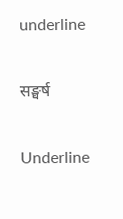underline

सङ्घर्ष

Underline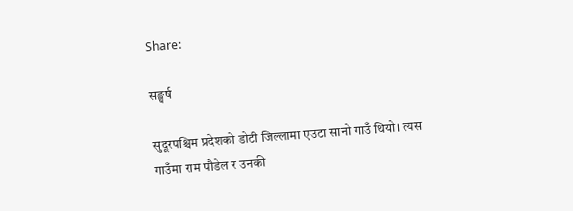Share:

सङ्घर्ष

सुदूरपश्चिम प्रदेशको डोटी जिल्लामा एउटा सानो गाउँ थियो। त्यस गाउँमा राम पौडेल र उनकी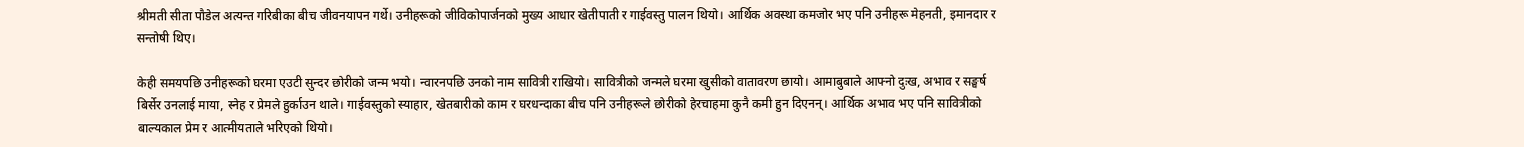श्रीमती सीता पौडेल अत्यन्त गरिबीका बीच जीवनयापन गर्थे। उनीहरूको जीविकोपार्जनको मुख्य आधार खेतीपाती र गाईवस्तु पालन थियो। आर्थिक अवस्था कमजोर भए पनि उनीहरू मेहनती, इमानदार र सन्तोषी थिए।

केही समयपछि उनीहरूको घरमा एउटी सुन्दर छोरीको जन्म भयो। न्वारनपछि उनको नाम सावित्री राखियो। सावित्रीको जन्मले घरमा खुसीको वातावरण छायो। आमाबुबाले आफ्नो दुःख, अभाव र सङ्घर्ष बिर्सेर उनलाई माया, स्नेह र प्रेमले हुर्काउन थाले। गाईवस्तुको स्याहार, खेतबारीको काम र घरधन्दाका बीच पनि उनीहरूले छोरीको हेरचाहमा कुनै कमी हुन दिएनन्। आर्थिक अभाव भए पनि सावित्रीको बाल्यकाल प्रेम र आत्मीयताले भरिएको थियो।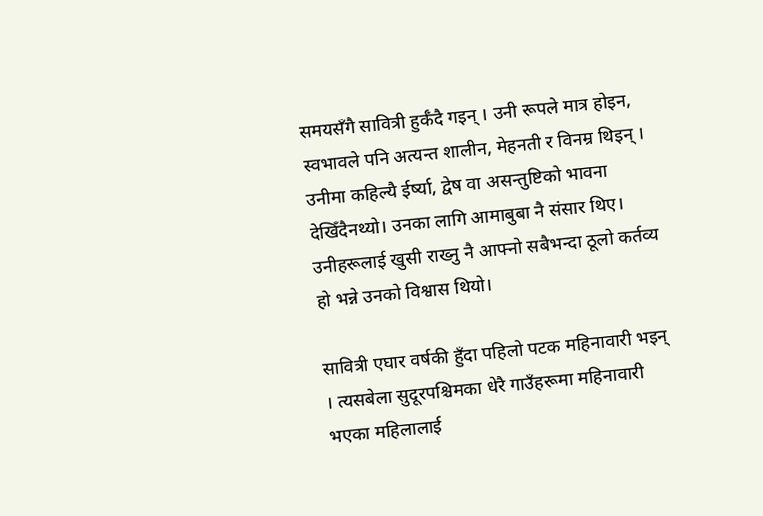समयसँगै सावित्री हुर्कँदै गइन् । उनी रूपले मात्र होइन, स्वभावले पनि अत्यन्त शालीन, मेहनती र विनम्र थिइन् । उनीमा कहिल्यै ईर्ष्या, द्वेष वा असन्तुष्टिको भावना देखिँदैनथ्यो। उनका लागि आमाबुबा नै संसार थिए। उनीहरूलाई खुसी राख्नु नै आफ्नो सबैभन्दा ठूलो कर्तव्य हो भन्ने उनको विश्वास थियो।

सावित्री एघार वर्षकी हुँदा पहिलो पटक महिनावारी भइन् । त्यसबेला सुदूरपश्चिमका धेरै गाउँहरूमा महिनावारी भएका महिलालाई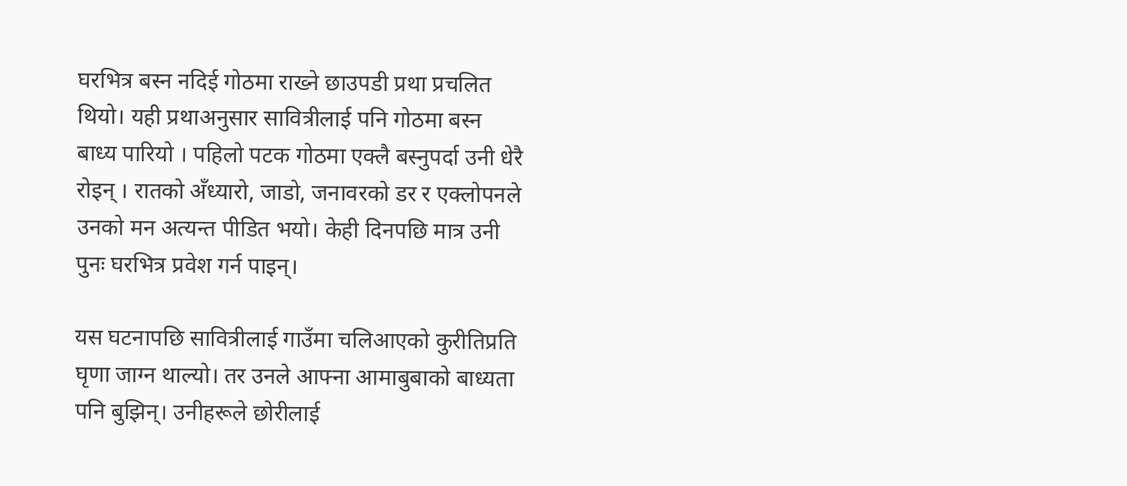घरभित्र बस्न नदिई गोठमा राख्ने छाउपडी प्रथा प्रचलित थियो। यही प्रथाअनुसार सावित्रीलाई पनि गोठमा बस्न बाध्य पारियो । पहिलो पटक गोठमा एक्लै बस्नुपर्दा उनी धेरै रोइन् । रातको अँध्यारो, जाडो, जनावरको डर र एक्लोपनले उनको मन अत्यन्त पीडित भयो। केही दिनपछि मात्र उनी पुनः घरभित्र प्रवेश गर्न पाइन्।

यस घटनापछि सावित्रीलाई गाउँमा चलिआएको कुरीतिप्रति घृणा जाग्न थाल्यो। तर उनले आफ्ना आमाबुबाको बाध्यता पनि बुझिन्। उनीहरूले छोरीलाई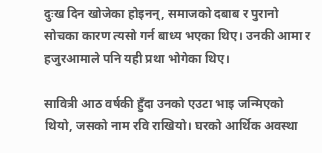दुःख दिन खोजेका होइनन्, समाजको दबाब र पुरानो सोचका कारण त्यसो गर्न बाध्य भएका थिए। उनकी आमा र हजुरआमाले पनि यही प्रथा भोगेका थिए।

सावित्री आठ वर्षकी हुँदा उनको एउटा भाइ जन्मिएको थियो, जसको नाम रवि राखियो। घरको आर्थिक अवस्था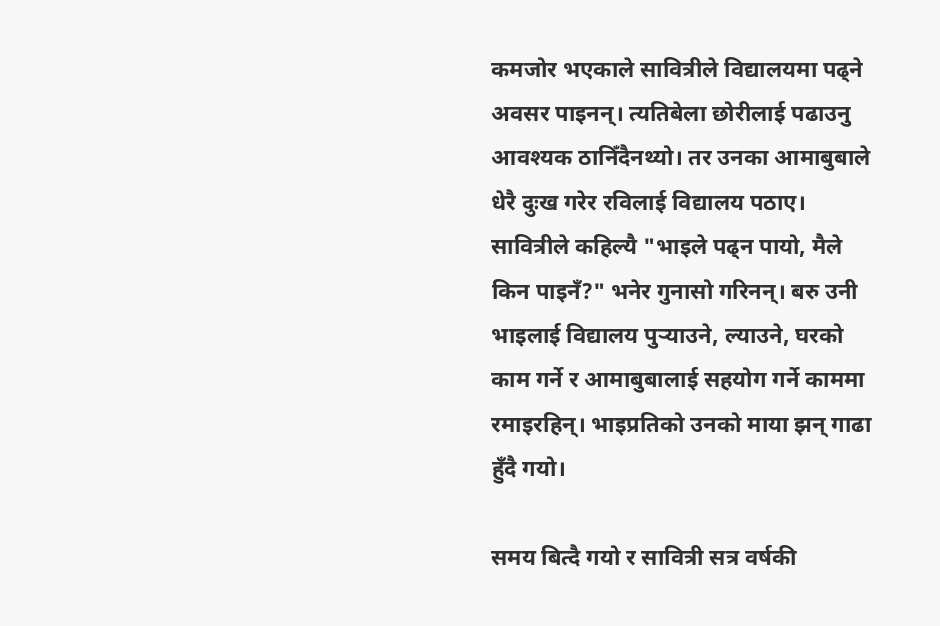कमजोर भएकाले सावित्रीले विद्यालयमा पढ्ने अवसर पाइनन्। त्यतिबेला छोरीलाई पढाउनु आवश्यक ठानिँदैनथ्यो। तर उनका आमाबुबाले धेरै दुःख गरेर रविलाई विद्यालय पठाए। सावित्रीले कहिल्यै "भाइले पढ्न पायो, मैले किन पाइनँ?" भनेर गुनासो गरिनन्। बरु उनी भाइलाई विद्यालय पुर्‍याउने, ल्याउने, घरको काम गर्ने र आमाबुबालाई सहयोग गर्ने काममा रमाइरहिन्। भाइप्रतिको उनको माया झन् गाढा हुँदै गयो।

समय बित्दै गयो र सावित्री सत्र वर्षकी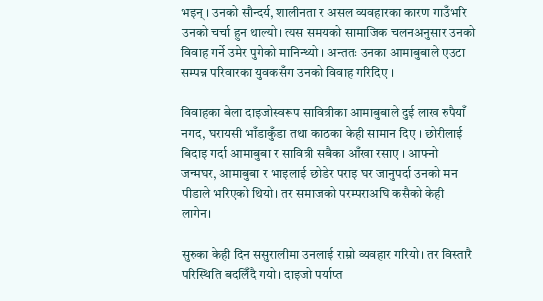भइन् । उनको सौन्दर्य, शालीनता र असल व्यवहारका कारण गाउँभरि उनको चर्चा हुन थाल्यो। त्यस समयको सामाजिक चलनअनुसार उनको विवाह गर्ने उमेर पुगेको मानिन्थ्यो । अन्ततः उनका आमाबुबाले एउटा सम्पन्न परिवारका युवकसँग उनको विवाह गरिदिए ।

विवाहका बेला दाइजोस्वरूप सावित्रीका आमाबुबाले दुई लाख रुपैयाँ नगद, घरायसी भाँडाकुँडा तथा काठका केही सामान दिए । छोरीलाई बिदाइ गर्दा आमाबुबा र सावित्री सबैका आँखा रसाए । आफ्नो जन्मघर, आमाबुबा र भाइलाई छोडेर पराइ घर जानुपर्दा उनको मन पीडाले भरिएको थियो। तर समाजको परम्पराअघि कसैको केही लागेन।

सुरुका केही दिन ससुरालीमा उनलाई राम्रो व्यवहार गरियो। तर विस्तारै परिस्थिति बदलिँदै गयो। दाइजो पर्याप्त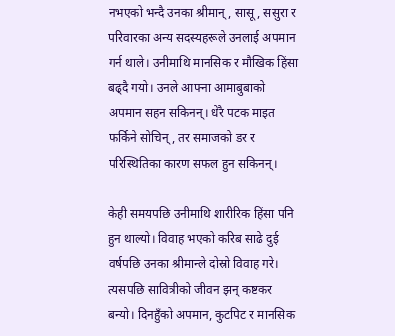नभएको भन्दै उनका श्रीमान्, सासू, ससुरा र परिवारका अन्य सदस्यहरूले उनलाई अपमान गर्न थाले। उनीमाथि मानसिक र मौखिक हिंसा बढ्दै गयो। उनले आफ्ना आमाबुबाको अपमान सहन सकिनन्। धेरै पटक माइत फर्किने सोचिन्, तर समाजको डर र परिस्थितिका कारण सफल हुन सकिनन्।

केही समयपछि उनीमाथि शारीरिक हिंसा पनि हुन थाल्यो। विवाह भएको करिब साढे दुई वर्षपछि उनका श्रीमान्ले दोस्रो विवाह गरे। त्यसपछि सावित्रीको जीवन झन् कष्टकर बन्यो। दिनहुँको अपमान, कुटपिट र मानसिक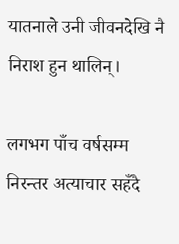यातनाले उनी जीवनदेखि नै निराश हुन थालिन्।

लगभग पाँच वर्षसम्म निरन्तर अत्याचार सहँदै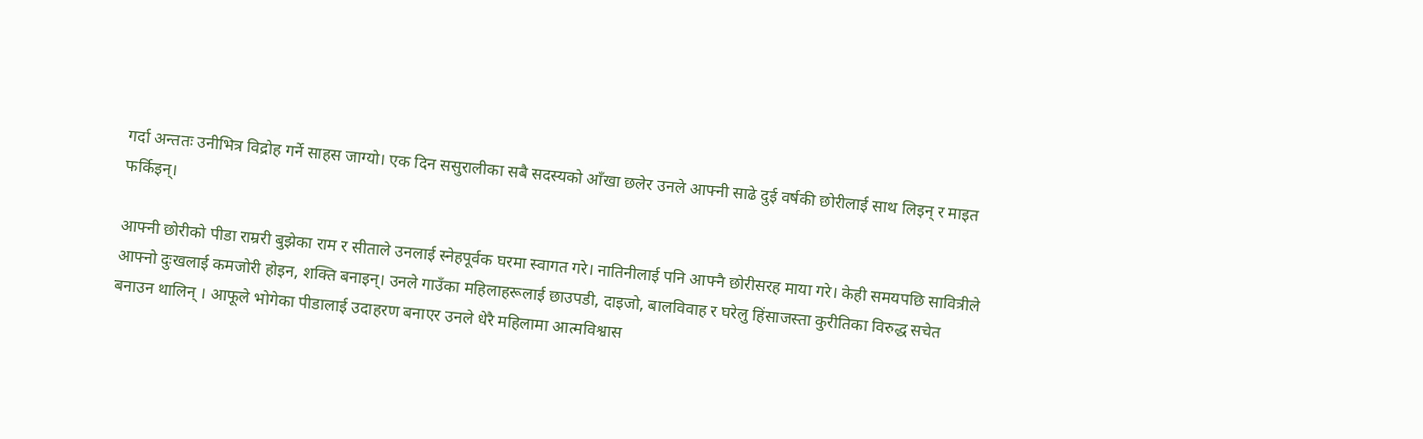गर्दा अन्ततः उनीभित्र विद्रोह गर्ने साहस जाग्यो। एक दिन ससुरालीका सबै सदस्यको आँखा छलेर उनले आफ्नी साढे दुई वर्षकी छोरीलाई साथ लिइन् र माइत फर्किइन्।

आफ्नी छोरीको पीडा राम्ररी बुझेका राम र सीताले उनलाई स्नेहपूर्वक घरमा स्वागत गरे। नातिनीलाई पनि आफ्नै छोरीसरह माया गरे। केही समयपछि सावित्रीले आफ्नो दुःखलाई कमजोरी होइन, शक्ति बनाइन्। उनले गाउँका महिलाहरूलाई छाउपडी, दाइजो, बालविवाह र घरेलु हिंसाजस्ता कुरीतिका विरुद्ध सचेत बनाउन थालिन् । आफूले भोगेका पीडालाई उदाहरण बनाएर उनले धेरै महिलामा आत्मविश्वास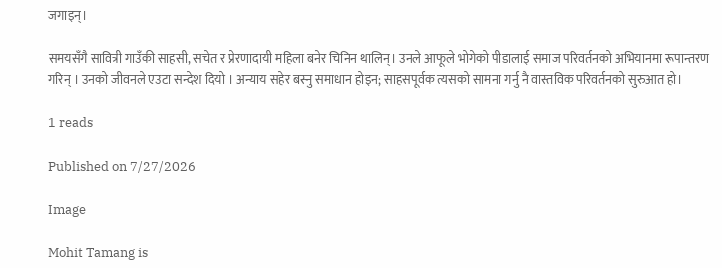जगाइन्।

समयसँगै सावित्री गाउँकी साहसी, सचेत र प्रेरणादायी महिला बनेर चिनिन थालिन्। उनले आफूले भोगेको पीडालाई समाज परिवर्तनको अभियानमा रूपान्तरण गरिन् । उनको जीवनले एउटा सन्देश दियो । अन्याय सहेर बस्नु समाधान होइन; साहसपूर्वक त्यसको सामना गर्नु नै वास्तविक परिवर्तनको सुरुआत हो।

1 reads

Published on 7/27/2026

Image

Mohit Tamang is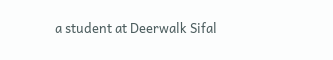a student at Deerwalk Sifal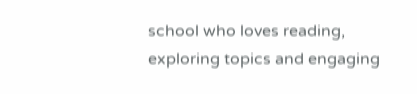school who loves reading, exploring topics and engaging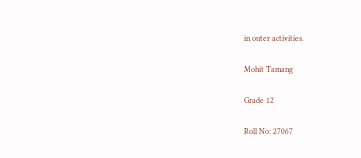in outer activities.

Mohit Tamang

Grade 12

Roll No: 27067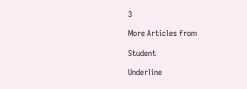3

More Articles from

Student

Underline